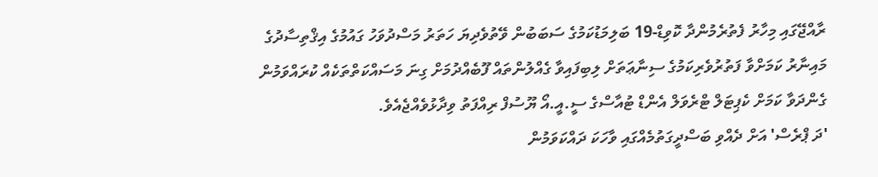ރާއްޖޭގައި މިހާރު ފެތުރެމުންދާ ކޮވިޑް-19 ބަލިމަޑުކަމުގެ ސަބަބުން ވޭތުވެދިޔަ ހަތަރު މަސްދުވަހު ގައުމުގެ އިޤްތިސާދުގެ މައިނާރު ކަމަށްވާ ފަތުރުވެރިކަމުގެ ސިނާޢަތަށް ލިބިފައިވާ ގެއްލުންތައް ފޫބެއްދުމަށް ގިނަ މަސައްކަތްތަކެއް ކުރައްވަމުން ގެންދަވާ ކަމަށް ކެޕިޓަލް ޓްރެވަލް އެންޑް ޓުއާސްގެ ސީ.އީ.އޯ ޔޫސުފް ރިއްފަތު ވިދާޅުވެއްޖެއެވެ.
'ދަ ޕްރެސް' އަށް ދެއްވި ބަސްދީގަތުމެއްގައި ވާހަކަ ދައްކަވަމުން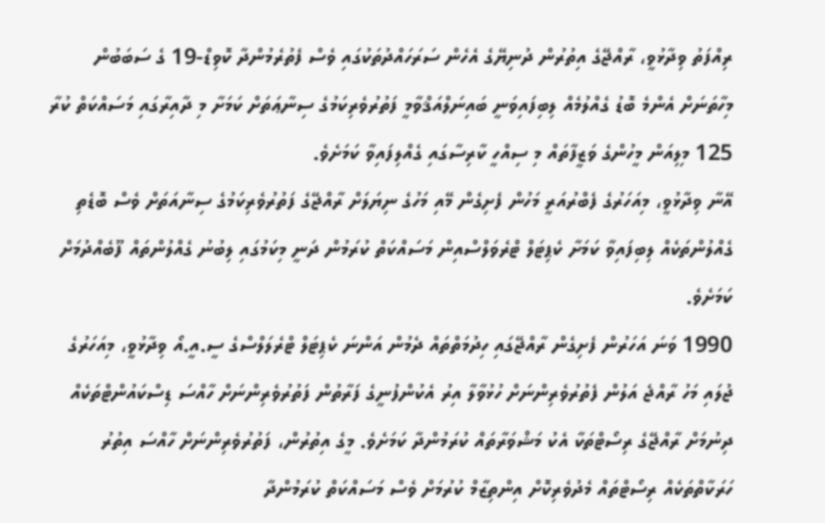ރިއްފަތު ވިދާޅުވީ، ރާއްޖޭގެ އިތުރުން ދުނިޔޭގެ އެހެން ސަރަހައްދުތަކުގައި ވެސް ފެތުރެމުންދާ ކޮވިޑް-19 ގެ ސަބަބުން މިހާތަނަށް އެންމެ ބޮޑު ގެއްލުމެއް ލިބިފައިވަނީ ބައިނަލްއަޤްވާމީ ފަތުރުވެރިކަމުގެ ސިނާޢަތަށް ކަމަށާ މި ދާއިރާގައި މަސައްކަތް ކުރާ 125 މިލިއަން މީހުންގެ ވަޒީފާތައް މި ސިއްހީ ކާރިސާގައި ގެއްލިފައިވާ ކަމަށެވެ.
އޭނާ ވިދާޅުވީ، މިއަހަރުގެ ފެބްރުއަރީ މަހުން ފެށިގެން މޭއި މަހުގެ ނިޔަލަށް ރާއްޖޭގެ ފަތުރުވެރިކަމުގެ ސިނާއަތަށް ވެސް ބޮޑެތި ގެއްލުންތަކެއް ލިބިފައިވާ ކަމަށާ ކެޕިޓަލް ޓްރެވަލްސްއިން މަސައްކަތް ކުރަމުން ދަނީ މިކަމުގައި ލިބުނު ގެއްލުންތައް ފޫބެއްދުމަށް ކަމަށެވެ.
1990 ވަނަ އަހަރުން ފެށިގެން ރާއްޖޭގައި ހިދުމަތްތައް ދެމުން އަންނަ ކެޕިޓަލް ޓްރެލަލްސްގެ ސީ.އީ.އޯ ވިދާޅުވީ، މިއަހަރުގެ ޖުލައި މަހު ރާއްޖެ އަލުން ފެތުރުވެރިންނަށް ހުޅުވާލާ އިރު އެކުންފުނީގެ ފަރާތުން ފަތުރުވެރިންނަށް ހާއްސަ ޑިސްކައުންޓްތަކެއް ދިނުމަށް ރާއްޖޭގެ ރިސޯޓްތަކާ އެކު މަޝްވަރާތައް ކުރަމުންދާ ކަމަށެވެ. މީގެ އިތުރުން، ފަތުރުވެރިންނަށް ހާއްސަ އިތުރު ހަރަކާތްތަކެއް ރިސޯޓްތައް މެދުވެރިކޮށް އިންތިޒާމް ކުރުމަށް ވެސް މަސައްކަތް ކުރަމުންދާ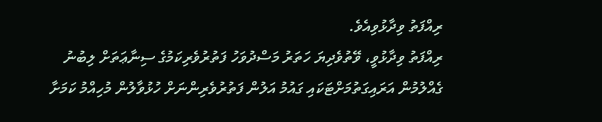ރިއްފަތު ވިދާޅުވިއެވެ.
ރިއްފަތު ވިދާޅުވީ، ވޭތުވެދިޔަ ހަތަރު މަސްދުވަހު ފަތުރުވެރިކަމުގެ ސިނާޢަތަށް ލިބުނު ގެއްލުމުން އަރައިގަތުމަށްޓަކައި ގައުމު އަލުން ފަތުރުވެރިންނަށް ހުޅުވާލުން މުހިއްމު ކަމަށާ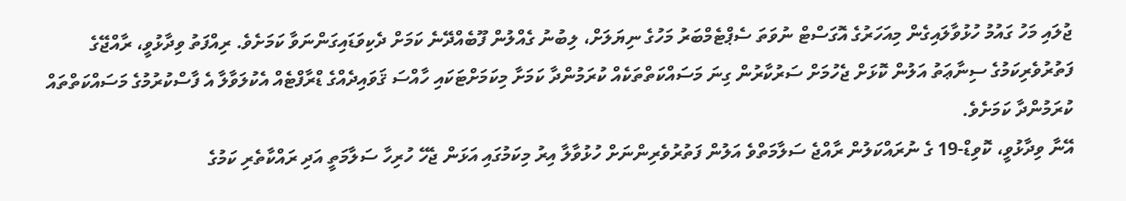ޖުލައި މަހު ގައުމު ހުޅުވާލައިގެން މިއަހަރުގެ އޮގަސްޓް ނުވަތަ ސެޕްޓެމްބަރު މަހުގެ ނިޔަލަށް، ލިބުނު ގެއްލުން ފޫބެއްދޭނެ ކަމަށް ދެކިވަޑައިގަންނަވާ ކަމަށެވެ. ރިއްފަތު ވިދާޅުވީ، ރާއްޖޭގެ ފަތުރުވެރިކަމުގެ ސިނާޢަތު އަލުން ކޮޅަށް ޖެހުމަށް ސަރުކާރުން ގިނަ މަސައްކަތްތަކެއް ކުރަމުންދާ ކަމަށާ މިކަމަށްޓަކައި ހާއްސަ ޤަވައިދެއްގެ ޑްރާފްޓެއް އެކުލަވާލާ އެ ފާސްކުރުމުގެ މަސައްކަތްތައް ކުރަމުންދާ ކަމަށެވެ.
އޭނާ ވިދާޅުވީ، ކޮވިޑް-19 ގެ ނުރައްކަލުން ރާއްޖެ ސަލާމަތްވެ އަލުން ފަތުރުވެރިންނަށް ހުޅުވާލާ އިރު މިކަމުގައި އަޅަން ޖެހޭ ހުރިހާ ސަލާމަތީ އަދި ރައްކާތެރި ކަމުގެ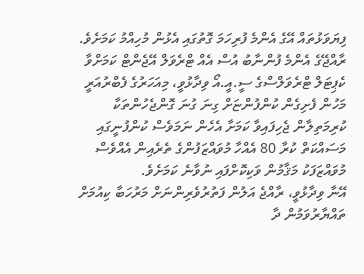ފިޔަވަޅުތައް އޭގެ އެންމެ ފުރިހަމަ ގޮތުގައި އެޅުން މުހިއްމު ކަމަށެވެ.
ރާއްޖޭގެ އެންމެ ފުންނާބު އުސް އެއް ޓްރެވަލް އޭޖެންޓް ކަމަށްވާ ކެޕިޓަލް ޓްރެވަލްސްގެ ސީ.އީ.އޯ ވިދާޅުވީ، މިއަހަރުގެ ފެބްރުއަރީ މަހުން ފެށިގެން ކުންފުންޏަށް ގިނަ ގުނަ ގޮންޖެހުންތަކާ ކުރިމަތިލާން ޖެހިފައިވާ ކަމަށާ އެހެން ނަމަވެސް ކުންފުނީގައި މަސައްކަތް ކުރާ 80 އެއްހާ މުވައްޒަފުންގެ ތެރެއިން އެއްވެސް މުވައްޒަފަކު މަޤާމުން ވަކިކޮށްފައި ނުވާނެ ކަމަށެވެ.
އޭނާ ވިދާޅުވީ، ރާއްޖެ އަލުން ފަތުރުވެރިންނަށް މަރުހަބާ ކިއުމަށް ތައްޔާރުވަމުން ދާ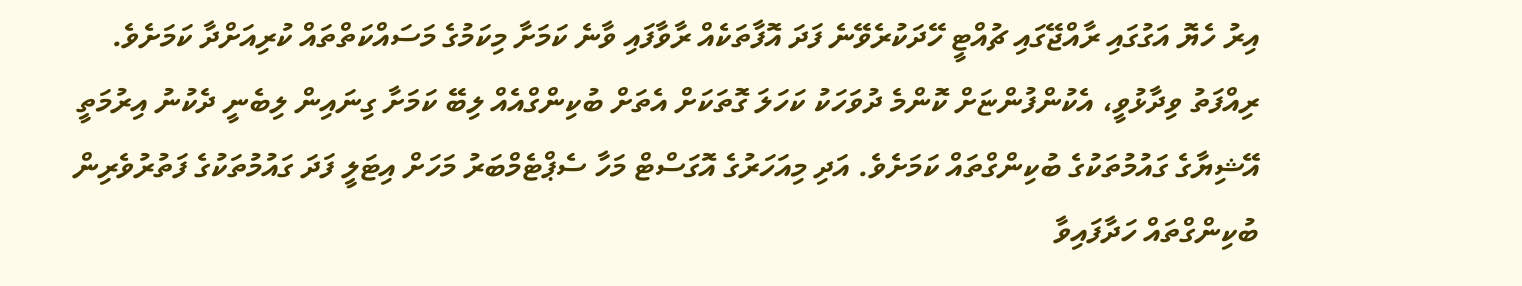އިރު ހެޔޮ އަގުގައި ރާއްޖޭގައި ޗުއްޓީ ހޭދަކުރެވޭނެ ފަދަ އޮފާތަކެއް ރާވާފައި ވާނެ ކަމަށާ މިކަމުގެ މަސައްކަތްތައް ކުރިއަށްދާ ކަމަށެވެ. ރިއްފަތު ވިދާޅުވީ، އެކުންފުންޏަށް ކޮންމެ ދުވަހަކު ކަހަލަ ގޮތަކަށް އެތަށް ބުކިންގްއެއް ލިބޭ ކަމަށާ ގިނައިން ލިބެނީ ދެކުނު އިރުމަތީ އޭޝިޔާގެ ގައުމުތަކުގެ ބުކިންގްތައް ކަމަށެވެ. އަދި މިއަހަރުގެ އޮގަސްޓް މަހާ ސެޕްޓެމްބަރު މަހަށް އިޓަލީ ފަދަ ގައުމުތަކުގެ ފަތުރުވެރިން ބުކިންގްތައް ހަދާފައިވާ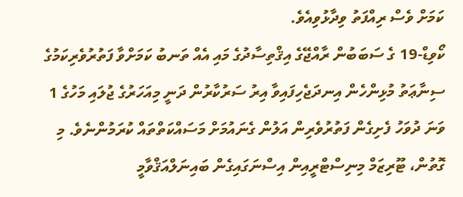ކަމަށް ވެސް ރިއްފަތު ވިދާޅުވިއެވެ.
ކޯވިޑް-19 ގެ ސަބަބުން ރާއްޖޭގެ އިޤްތިސާދުގެ މައި އެއް ތަނބު ކަމަށްވާ ފަތުރުވެރިކަމުގެ ސިނާޢަތު މުޅިންހެން އިނދަޖެހިފައިވާ އިރު ސަރުކާރުން ދަނީ މިއަހަރުގެ ޖުލައި މަހުގެ 1 ވަނަ ދުވަހު ފެށިގެން ފަތުރުވެރިން އަލުން ގެނައުމަށް މަސައްކަތްތައް ކުރަމުންނެވެ. މި ގޮތުން، ޓޫރިޒަމް މިނިސްޓްރީއިން އިސްނަގައިގެން ބައިނަލްއަޤްވާމީ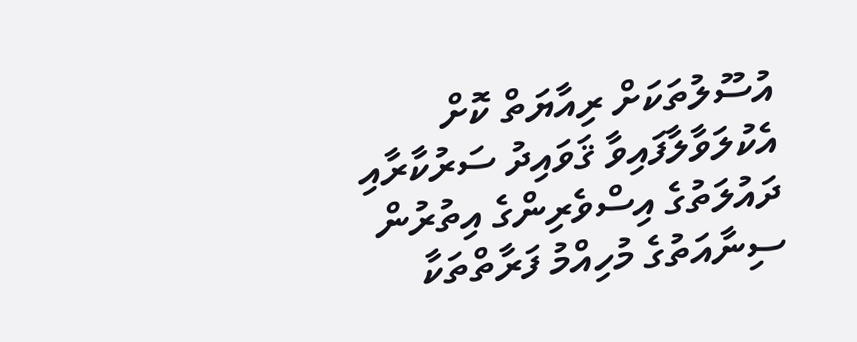އުސޫލުތަކަށް ރިއާޔަތް ކޮށް އެކުލަވާލާފައިވާ ޤަވައިދު ސަރުކާރާއި ދައުލަތުގެ އިސްވެރިންގެ އިތުރުން ސިނާއަތުގެ މުހިއްމު ފަރާތްތަކާ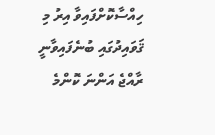ހިއްސާކޮށްފައިވާ އިރު މި ޤަވައިދުގައި ބުނެފައިވާނީ ރާއްޖެ އަންނަ ކޮންމެ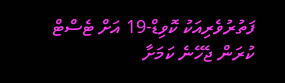ފަތުރުވެރިއަކު ކޮވިޑް-19 އަށް ޓެސްޓް ކުރަން ޖެހޭނެ ކަމަށާ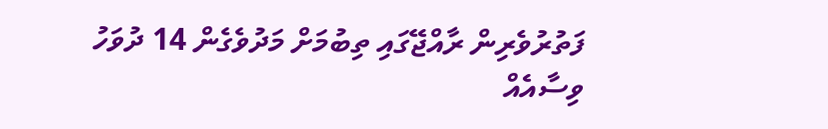ފަތުރުވެރިން ރާއްޖޭގައި ތިބުމަށް މަދުވެގެން 14 ދުވަހު ވިސާއެއް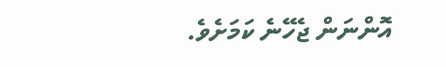އޮންނަން ޖެހޭނެ ކަމަށެވެ.